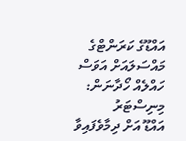އައްޑޫގެ ކަރަންޓްގެ މައްސަލައަށް އަވަސް ހައްލެއް ހޯދާނަން: މިނިސްޓަރު
އައްޑޫ އަށް ދިމާވެފައިވާ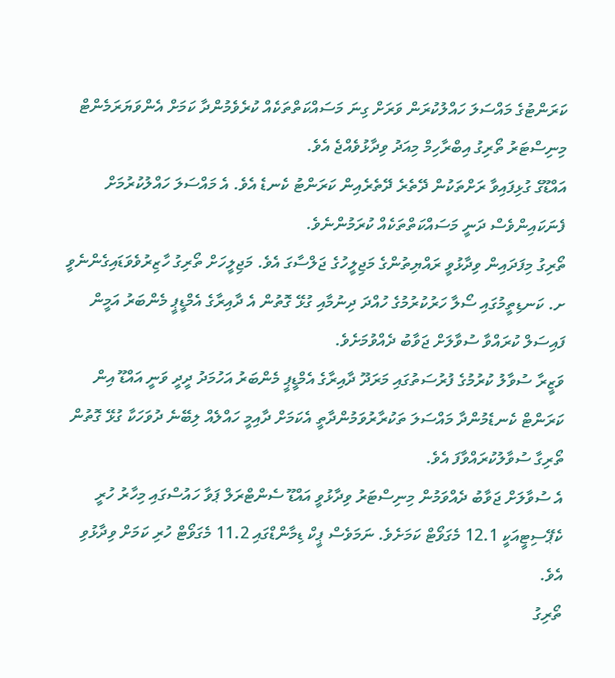ކަރަންޓުގެ މައްސަލަ ހައްލުކުރަން ވަރަށް ގިނަ މަސައްކަތްތަކެއް ކުރެވެމުންދާ ކަމަށް އެންވަޔަރަމެންޓް މިނިސްޓަރު ތޯރިގު އިބްރާހިމް މިއަދު ވިދާޅުވެއްޖެ އެވެ.
އައްޑޫގެ ގުޅިފައިވާ ރަށްތަކުން ދޭތެރެ ދޭތެރެއިން ކަރަންޓު ކެނޑެ އެވެ. އެ މައްސަލަ ހައްލުކުރުމަށް ފެނަކައިންވެސް ދަނީ މަސައްކަތްތަކެއް ކުރަމުންނެވެ.
ތޯރިގު މިފަދައިން ވިދާޅުވީ ރައްޔިތުންގެ މަޖިލީހުގެ ޖަލްސާގަ އެވެ. މަޖިލީހަށް ތޯރިގު ހާޒިރުވެވަޑައިގެންނެވީ ށ. ކަނޑިތީމުގައި ސޯލާ ހަރުކުރުމުގެ ހުއްދަ ދިނުމާއި ގުޅޭ ގޮތުން އެ ދާއިރާގެ އެމްޑީޕީ މެންބަރު އަމީން ފައިސަލް ކުރައްވާ ސުވާލަށް ޖަވާބު ދެއްވުމަށެވެ.
ވަޒީރާ ސުވާލު ކުރުމުގެ ފުރުސަތުގައި މަރަދޫ ދާއިރާގެ އެމްޑީޕީ މެންބަރު އަހުމަދު ދީދީ ވަނީ އައްޑޫ އިން ކަރަންޓް ކެނޑެމުންދާ މައްސަލަ ތަކުރާރުވަމުންދާތީ އެކަމަށް ދާއިމީ ހައްލެއް ލިބޭނެ ދުވަހަކާ ގުޅޭ ގޮތުން ތޯރިގާ ސުވާލުކުރައްވާފަ އެވެ.
އެ ސުވާލަށް ޖަވާބު ދެއްވަމުން މިނިސްޓަރު ވިދާޅުވީ އައްޑޫ ސެންޓްރަލް ޕަވާ ހައުސްގައި މިހާރު ހުރީ ކެޕޭސިޓީއަކީ 12.1 މެގަވޯޓް ކަމަށެވެ. ނަމަވެސް ޕީކް ޑިމާންޑްގައި 11.2 މެގަވޯޓް ހުރި ކަމަށް ވިދާޅުވި އެވެ.
ތޯރިގު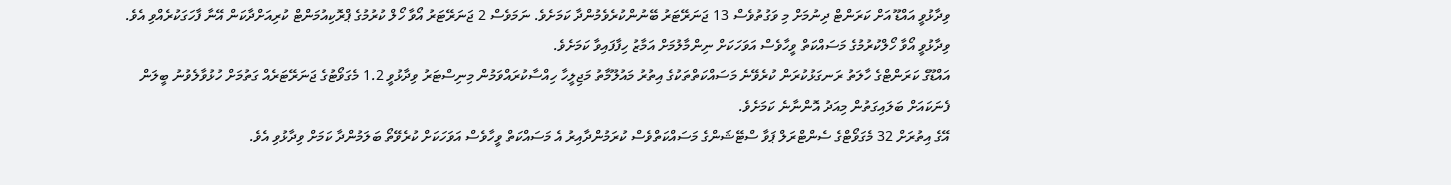ވިދާޅުވީ އައްޑޫ އަށް ކަރަންޓް ދިނުމަށް މި ވަގުތުވެސް 13 ޖަނަރޭޓަރު ބޭނުންކުރެވެމުންދާ ކަމަށެވެ. ނަމަވެސް 2 ޖަނަރޭޓަރު އޯވާ ހޯލް ކުރުމުގެ ޕްރޮކިއުމަންޓް ކުރިއަށްދާކަން އޭނާ ފާހަގަކުރެއްވި އެވެ. ވިދާޅުވީ އޯވާ ހޯލްކުރުމުގެ މަސައްކަތް ވީހާވެސް އަވަހަކަށް ނިންމާލުމަށް އަމާޒު ހިފާފައިވާ ކަމަށެވެ.
އައްޑޫގެ ކަރަންޓްގެ ހާލަތު ރަނގަޅުކުރަން ކުރެވޭނެ މަސައްކަތްތަކުގެ އިތުރު މައުލޫމާތު މަޖިލީހާ ހިއްސާކުރައްވަމުން މިނިސްޓަރު ވިދާޅުވީ 1.2 މެގަވޯޓުގެ ޖަނަރޭޓަރެއް ގަތުމަށް ހުޅުވާލެވުނު ބީލަން ފެނަކައަށް ބަލައިގަތުން މިއަދު އޮންނާނެ ކަމަށެވެ.
އޭގެ އިތުރަށް 32 މެގަވޯޓްގެ ސެންޓްރަލް ޕަވާ ސްޓޭޝަންގެ މަސައްކަތްވެސް ކުރަމުންދާއިރު އެ މަސައްކަތް ވީހާވެސް އަވަހަކަށް ކުރެވޭތޯ ބަލަމުންދާ ކަމަށް ވިދާޅުވި އެވެ.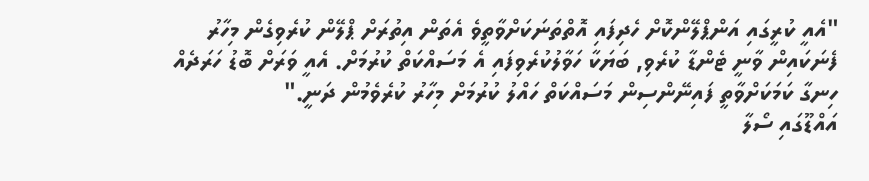"އެއީ ކުރީގައި އަންޕްލޭންކޮށް ހެދިފައި އޮތްތަނަކަށްވާތީވެ އެތަން އިތުރަށް ޕްލޭން ކުރެވިގެން މިހާރު ފެނަކައިން ވާނީ ޓެންޑާ ކުރެވި, ބަޔަކާ ހަވާލުކުރެވިފައި އެ މަސައްކަތް ކުރުމަށް. އެއީ ވަރަށް ބޮޑު ހަރަދެއް ހިނގާ ކަމަކަށްވާތީ ފައިނޭންސިން މަސައްކަތް ހައްލު ކުރުމަށް މިހާރު ކުރެވެމުން ދަނީ."
އައްޑޫގައި ސޯލާ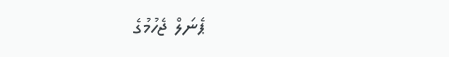ޕެނަލް ޖެހުމުގެ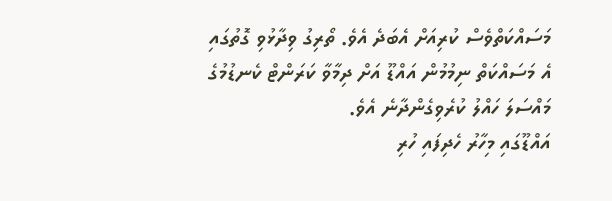މަސައްކަތްވެސް ކުރިއަށް އެބަދެ އެވެ. ތޯރިގު ވިދާޅުވި ގޮތުގައި އެ މަސައްކަތް ނިމުމުން އައްޑޫ އަށް ދިމާވާ ކަރަންޓް ކެނޑުމުގެ މައްސަލަ ހައްލު ކުރެވިގެންދާނެ އެވެ.
އައްޑޫގައި މިހާރު ހެދިފައި ހުރި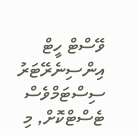ވޭސްޓް ހީޓް އިންސިނެރޭޓަރު ސިސްޓަމްވެސް ޓެސްޓްކޮށް, މި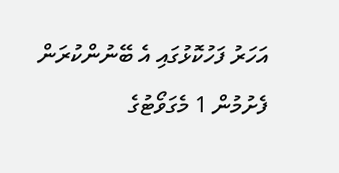އަހަރު ފަހުކޮޅުގައި އެ ބޭނުންކުރަން ފެށުމުން 1 މެގަވޯޓުގެ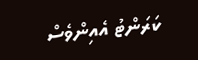ކަރަންޓު އެއިންވެސް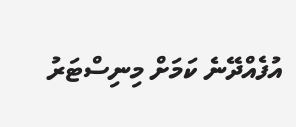އުފެއްދޭނެ ކަމަށް މިނިސްޓަރު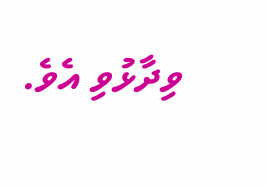ވިދާޅުވި އެވެ.